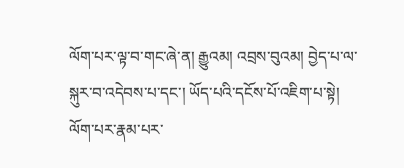ལོག་པར་ལྟ་བ་གང་ཞེ་ན། རྒྱུའམ། འབྲས་བུའམ། བྱེད་པ་ལ་སྐུར་བ་འདེབས་པ་དང་། ཡོད་པའི་དངོས་པོ་འཇིག་པ་སྟེ། ལོག་པར་རྣམ་པར་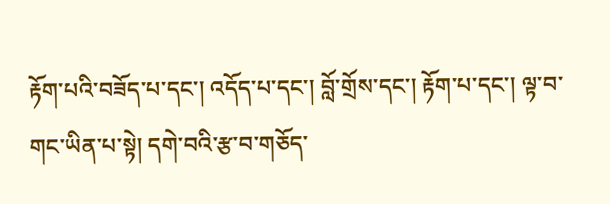རྟོག་པའི་བཟོད་པ་དང་། འདོད་པ་དང་། བློ་གྲོས་དང་། རྟོག་པ་དང་། ལྟ་བ་གང་ཡིན་པ་སྟེ། དགེ་བའི་རྩ་བ་གཅོད་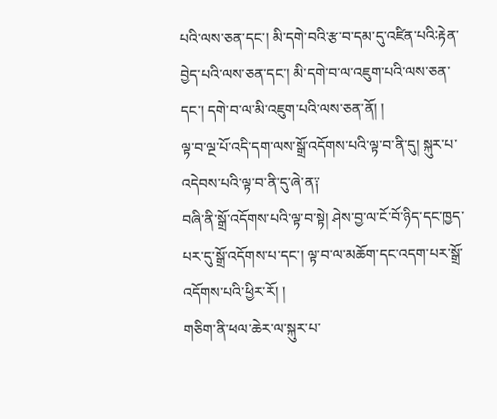པའི་ལས་ཅན་དང་། མི་དགེ་བའི་རྩ་བ་དམ་དུ་འཛིན་པའི࿒རྟེན་བྱེད་པའི་ལས་ཅན་དང་། མི་དགེ་བ་ལ་འཇུག་པའི་ལས་ཅན་དང་། དགེ་བ་ལ་མི་འཇུག་པའི་ལས་ཅན་ནོ། །
ལྟ་བ་ལྔ་པོ་འདི་དག་ལས་སྒྲོ་འདོགས་པའི་ལྟ་བ་ནི་དུ། སྐུར་པ་འདེབས་པའི་ལྟ་བ་ནི་དུ་ཞེ་ན༑
བཞི་ནི་སྒྲོ་འདོགས་པའི་ལྟ་བ་སྟེ། ཤེས་བྱ་ལ་ངོ་བོ་ཉིད་དང་ཁྱད་པར་དུ་སྒྲོ་འདོགས་པ་དང་། ལྟ་བ་ལ་མཆོག་དང་འདག་པར་སྒྲོ་འདོགས་པའི་ཕྱིར་རོ། །
གཅིག་ནི་ཕལ་ཆེར་ལ་སྐུར་པ་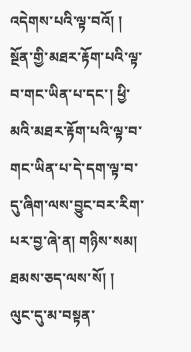འདེགས་པའི་ལྟ་བའོ། །
སྔོན་གྱི་མཐར་རྟོག་པའི་ལྟ་བ་གང་ཡིན་པ་དང་། ཕྱི་མའི་མཐར་རྟོག་པའི་ལྟ་བ་གང་ཡིན་པ་དེ་དག་ལྟ་བ་དུ་ཞིག་ལས་བྱུང་བར་རིག་པར་བྱ་ཞེ་ན། གཉིས་སམ། ཐམས་ཅད་ལས་སོ། །
ལུང་དུ་མ་བསྟན་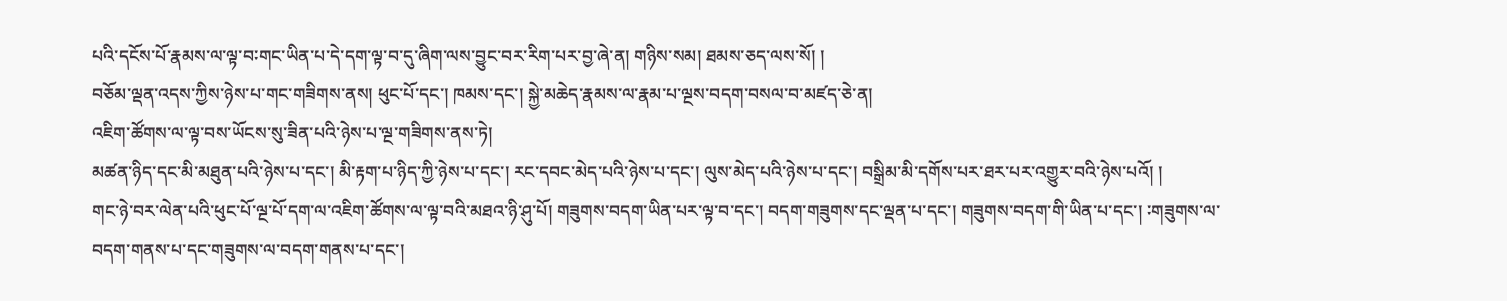པའི་དངོས་པོ་རྣམས་ལ་ལྟ་བ࿒གང་ཡིན་པ་དེ་དག་ལྟ་བ་དུ་ཞིག་ལས་བྱུང་བར་རིག་པར་བྱ་ཞེ་ན། གཉིས་སམ། ཐམས་ཅད་ལས་སོ། །
བཅོམ་ལྡན་འདས་ཀྱིས་ཉེས་པ་གང་གཟིགས་ནས། ཕུང་པོ་དང་། ཁམས་དང་། སྐྱེ་མཆེད་རྣམས་ལ་རྣམ་པ་ལྔས་བདག་བསལ་བ་མཛད་ཅེ་ན།
འཇིག་ཚོགས་ལ་ལྟ་བས་ཡོངས་སུ་ཟིན་པའི་ཉེས་པ་ལྔ་གཟིགས་ནས་ཏེ།
མཚན་ཉིད་དང་མི་མཐུན་པའི་ཉེས་པ་དང་། མི་རྟག་པ་ཉིད་ཀྱི་ཉེས་པ་དང་། རང་དབང་མེད་པའི་ཉེས་པ་དང་། ལུས་མེད་པའི་ཉེས་པ་དང་། བསྒྲིམ་མི་དགོས་པར་ཐར་པར་འགྱུར་བའི་ཉེས་པའོ། །
གང་ཉེ་བར་ལེན་པའི་ཕུང་པོ་ལྔ་པོ་དག་ལ་འཇིག་ཚོགས་ལ་ལྟ་བའི་མཐའ་ཉི་ཤུ་པོ། གཟུགས་བདག་ཡིན་པར་ལྟ་བ་དང་། བདག་གཟུགས་དང་ལྡན་པ་དང་། གཟུགས་བདག་གི་ཡིན་པ་དང་། ࿒གཟུགས་ལ་བདག་གནས་པ་དང་གཟུགས་ལ་བདག་གནས་པ་དང་།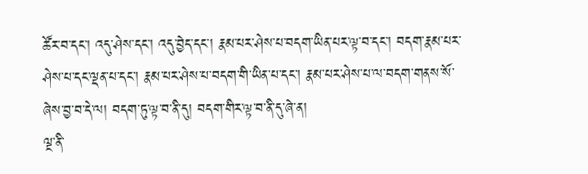ཚོར་བ་དང་། འདུ་ཤེས་དང་། འདུ་བྱེད་དང་། རྣམ་པར་ཤེས་པ་བདག་ཡིན་པར་ལྟ་བ་དང་། བདག་རྣམ་པར་ཤེས་པ་དང་ལྡན་པ་དང་། རྣམ་པར་ཤེས་པ་བདག་གི་ཡིན་པ་དང་། རྣམ་པར་ཤེས་པ་ལ་བདག་གནས་སོ་ཞེས་བྱ་བ་དེ་ལ། བདག་ཏུ་ལྟ་བ་ནི་དུ། བདག་གིར་ལྟ་བ་ནི་དུ་ཞེ་ན།
ལྔ་ནི་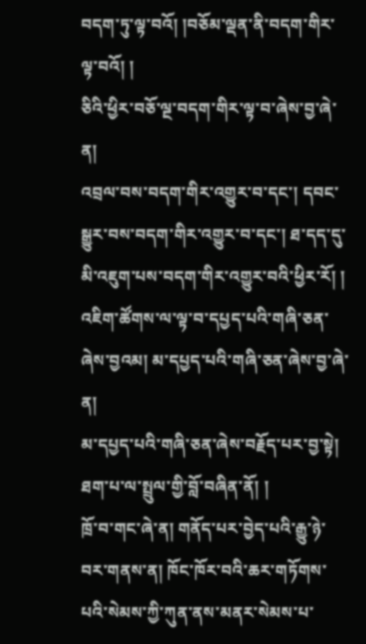བདག་ཏུ་ལྟ་བའོ། །བཅོམ་ལྡན་ནི་བདག་གིར་ལྟ་བའོ། །
ཅིའི་ཕྱིར་བཅོ་ལྔ་བདག་གིར་ལྟ་བ་ཞེས་བྱ་ཞེ་ན།
འབྲལ་བས་བདག་གིར་འགྱུར་བ་དང་། དབང་སྒྱུར་བས་བདག་གིར་འགྱུར་བ་དང་། ཐ་དད་དུ་མི་འཇུག་པས་བདག་གིར་འགྱུར་བའི་ཕྱིར་རོ། །
འཇིག་ཚོགས་ལ་ལྟ་བ་དཔྱད་པའི་གཞི་ཅན་ཞེས་བྱའམ། མ་དཔྱད་པའི་གཞི་ཅན་ཞེས་བྱ་ཞེ་ན།
མ་དཔྱད་པའི་གཞི་ཅན་ཞེས་བརྗོད་པར་བྱ་སྟེ། ཐག་པ་ལ་སྤྲུལ་གྱི་བློ་བཞིན་ནོ། །
ཁྲོ་བ་གང་ཞེ་ན། གནོད་པར་བྱེད་པའི་རྒྱུ་ཉེ་བར་གནས་ན། ཁོང་ཁོར་བའི་ཆར་གཏོགས་པའི་སེམས་ཀྱི་ཀུན་ནས་མནར་སེམས་པ་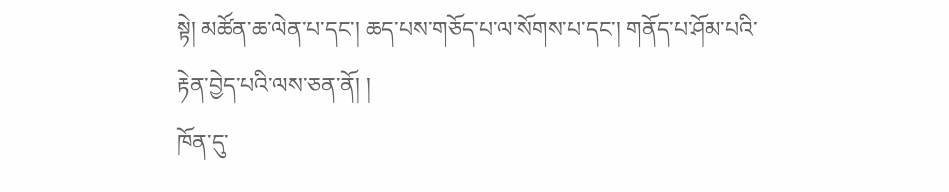སྟེ། མཚོན་ཆ་ལེན་པ་དང་། ཆད་པས་གཅོད་པ་ལ་སོགས་པ་དང་། གནོད་པ་ཤོམ་པའི་རྟེན་བྱེད་པའི་ལས་ཅན་ནོ། །
ཁོན་དུ་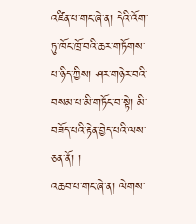འཛིན་པ་གང་ཞེ་ན། དེའི་འོག་ཏུ་ཁོང་ཁྲོ་བའི་ཆར་གཏོགས་པ་ཉིད་ཀྱིས། ཤར་གཉེར་བའི་བསམ་པ་མི་གཏོང་བ་སྟེ། མི་བཟོད་པའི་རྟེན་བྱེད་པའི་ལས་ཅན་ནོ། །
འཆབ་པ་གང་ཞེ་ན། ལེགས་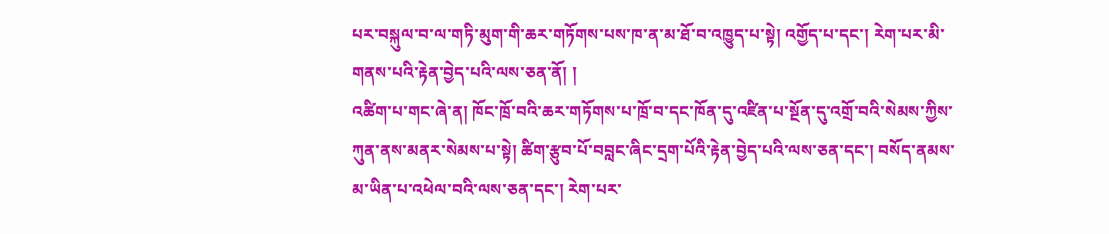པར་བསྐུལ་བ་ལ་གཏི་མུག་གི་ཆར་གཏོགས་པས་ཁ་ན་མ་ཐོ་བ་འཁྱུད་པ་སྟེ། འགྱོད་པ་དང་། རེག་པར་མི་གནས་པའི་རྟེན་བྱེད་པའི་ལས་ཅན་ནོ། །
འཚིག་པ་གང་ཞེ་ན། ཁོང་ཁྲོ་བའི་ཆར་གཏོགས་པ་ཁྲོ་བ་དང་ཁོན་དུ་འཛིན་པ་སྔོན་དུ་འགྲོ་བའི་སེམས་ཀྱིས་ཀུན་ནས་མནར་སེམས་པ་སྟེ། ཚིག་རྩུབ་པོ་བབླང་ཞིང་དྲག་པོའི་རྟེན་བྱེད་པའི་ལས་ཅན་དང་། བསོད་ནམས་མ་ཡིན་པ་འཕེལ་བའི་ལས་ཅན་དང་། རེག་པར་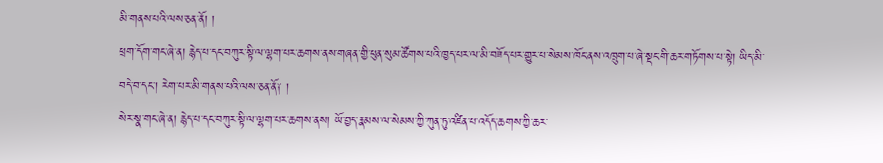མི་གནས་པའི་ལས་ཅན་ནོ། །
ཕྲག་དོག་གང་ཞེ་ན། རྙེད་པ་དང་བཀུར་སྟི་ལ་ལྷག་པར་ཆགས་ནས་གཞན་གྱི་ཕུན་སུམ་ཚོགས་པའི་ཁྱད་པར་ལ་མི་བཟོད་པར་གྱུར་པ་སེམས་ཁོང་ནས་འཁྲུག་པ་ཞེ་སྡང་གི་ཆར་གཏོགས་པ་སྟེ། ཡིད་མི་བདེ་བ་དང་། རེག་པར་མི་གནས་པའི་ལས་ཅན་ནོ༑ །
སེར་སྣ་གང་ཞེ་ན། རྙེད་པ་དང་བཀུར་སྟི་ལ་ལྷག་པར་ཆགས་ནས། ཡོ་བྱད་རྣམས་ལ་སེམས་ཀྱི་ཀུན་ཏུ་འཛིན་པ་འདོད་ཆགས་ཀྱི་ཆར་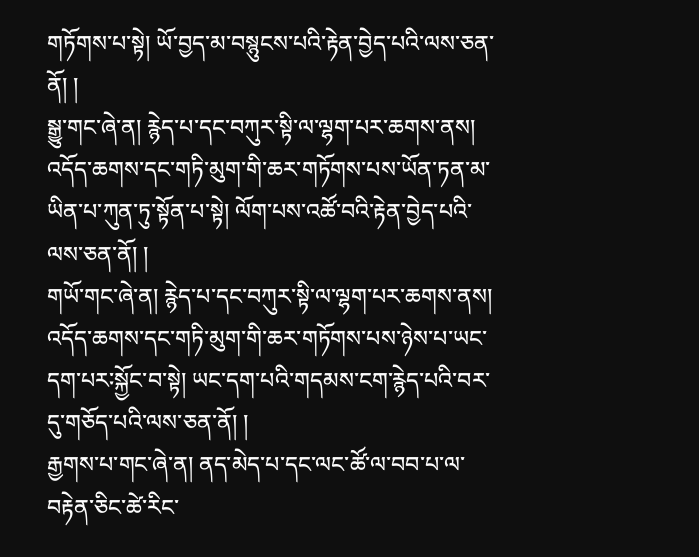གཏོགས་པ་སྟེ། ཡོ་བྱད་མ་བསྙུངས་པའི་རྟེན་བྱེད་པའི་ལས་ཅན་ནོ། །
སྒྱུ་གང་ཞེ་ན། རྙེད་པ་དང་བཀུར་སྟི་ལ་ལྷག་པར་ཆགས་ནས། འདོད་ཆགས་དང་གཏི་མུག་གི་ཆར་གཏོགས་པས་ཡོན་ཏན་མ་ཡིན་པ་ཀུན་ཏུ་སྟོན་པ་སྟེ། ལོག་པས་འཚོ་བའི་རྟེན་བྱེད་པའི་ལས་ཅན་ནོ། །
གཡོ་གང་ཞེ་ན། རྙེད་པ་དང་བཀུར་སྟི་ལ་ལྷག་པར་ཆགས་ནས། འདོད་ཆགས་དང་གཏི་མུག་གི་ཆར་གཏོགས་པས་ཉེས་པ་ཡང་དག་པར࿒སྐྱོང་བ་སྟེ། ཡང་དག་པའི་གདམས་ངག་རྙེད་པའི་བར་དུ་གཅོད་པའི་ལས་ཅན་ནོ། །
རྒྱགས་པ་གང་ཞེ་ན། ནད་མེད་པ་དང་ལང་ཚོ་ལ་བབ་པ་ལ་བརྟེན་ཅིང་ཚེ་རིང་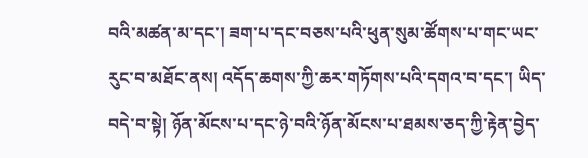བའི་མཚན་མ་དང་། ཟག་པ་དང་བཅས་པའི་ཕུན་སུམ་ཚོགས་པ་གང་ཡང་རུང་བ་མཐོང་ནས། འདོད་ཆགས་ཀྱི་ཆར་གཏོགས་པའི་དགའ་བ་དང་། ཡིད་བདེ་བ་སྟེ། ཉོན་མོངས་པ་དང་ཉེ་བའི་ཉོན་མོངས་པ་ཐམས་ཅད་ཀྱི་རྟེན་བྱེད་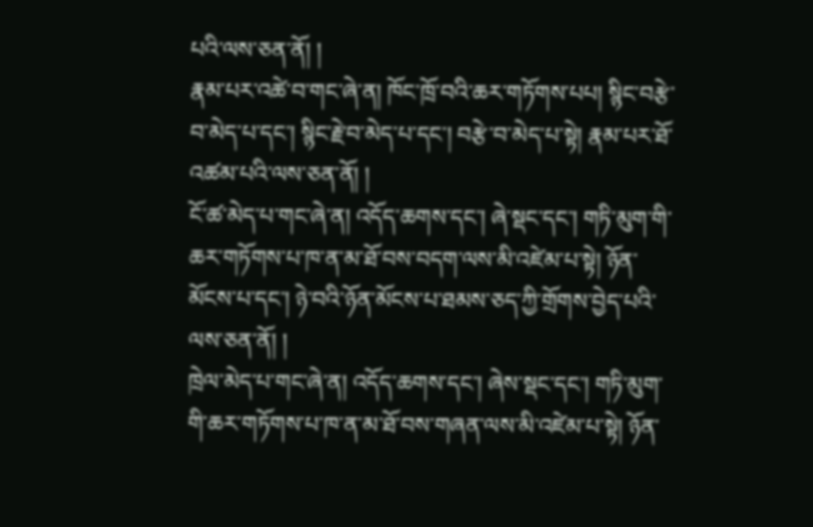པའི་ལས་ཅན་ནོ། །
རྣམ་པར་འཚེ་བ་གང་ཞེ་ན། ཁོང་ཁྲོ་བའི་ཆར་གཏོགས་པཔ། སྙིང་བརྩེ་བ་མེད་པ་དང་། སྙིང་རྗེ་བ་མེད་པ་དང་། བརྩེ་བ་མེད་པ་སྟེ། རྣམ་པར་ཐོ་འཚམ་པའི་ལས་ཅན་ནོ། །
ངོ་ཚ་མེད་པ་གང་ཞེ་ན། འདོད་ཆགས་དང་། ཞེ་སྡང་དང་། གཏི་མུག་གི་ཆར་གཏོགས་པ་ཁ་ན་མ་ཐོ་བས་བདག་ལས་མི་འཛེམ་པ་སྟེ། ཉོན་མོངས་པ་དང་། ཉེ་བའི་ཉོན་མོངས་པ་ཐམས་ཅད་ཀྱི་གྲོགས་བྱེད་པའི་ལས་ཅན་ནོ། །
ཁྲེལ་མེད་པ་གང་ཞེ་ན། འདོད་ཆགས་དང་། ཞེས་སྡང་དང་། གཏི་མུག་གི་ཆར་གཏོགས་པ་ཁ་ན་མ་ཐོ་བས་གཞན་ལས་མི་འཛེམ་པ་སྟེ། ཉོན་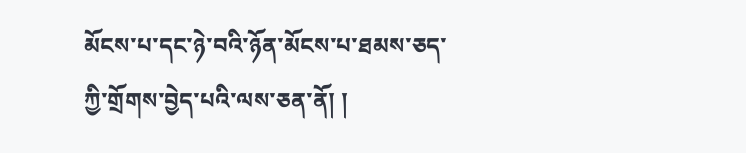མོངས་པ་དང་ཉེ་བའི་ཉོན་མོངས་པ་ཐམས་ཅད་ཀྱི་གྲོགས་བྱེད་པའི་ལས་ཅན་ནོ། །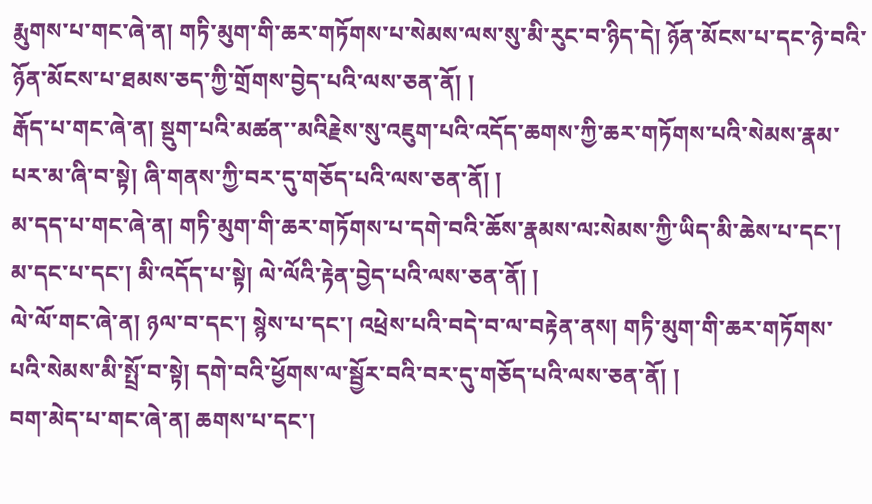རྨུགས་པ་གང་ཞེ་ན། གཏི་མུག་གི་ཆར་གཏོགས་པ་སེམས་ལས་སུ་མི་རུང་བ་ཉིད་དེ། ཉོན་མོངས་པ་དང་ཉེ་བའི་ཉོན་མོངས་པ་ཐམས་ཅད་ཀྱི་གྲོགས་བྱེད་པའི་ལས་ཅན་ནོ། །
རྒོད་པ་གང་ཞེ་ན། སྡུག་པའི་མཚན་་མའིརྗེས་སུ་འཇུག་པའི་འདོད་ཆགས་ཀྱི་ཆར་གཏོགས་པའི་སེམས་རྣམ་པར་མ་ཞི་བ་སྟེ། ཞི་གནས་ཀྱི་བར་དུ་གཅོད་པའི་ལས་ཅན་ནོ། །
མ་དད་པ་གང་ཞེ་ན། གཏི་མུག་གི་ཆར་གཏོགས་པ་དགེ་བའི་ཆོས་རྣམས་ལ࿒སེམས་ཀྱི་ཡིད་མི་ཆེས་པ་དང་། མ་དང་པ་དང་། མི་འདོད་པ་སྟེ། ལེ་ལོའི་རྟེན་བྱེད་པའི་ལས་ཅན་ནོ། །
ལེ་ལོ་གང་ཞེ་ན། ཉལ་བ་དང་། སྙེས་པ་དང་། འཕྲེས་པའི་བདེ་བ་ལ་བརྟེན་ནས། གཏི་མུག་གི་ཆར་གཏོགས་པའི་སེམས་མི་སྤྲོ་བ་སྟེ། དགེ་བའི་ཕྱོགས་ལ་སྦྱོར་བའི་བར་དུ་གཅོད་པའི་ལས་ཅན་ནོ། །
བག་མེད་པ་གང་ཞེ་ན། ཆགས་པ་དང་།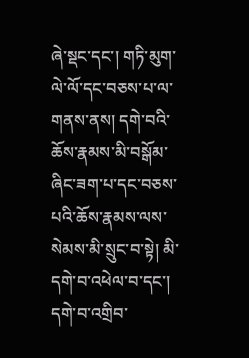ཞེ་སྡང་དང་། གཏི་མུག་ལེ་ལོ་དང་བཅས་པ་ལ་གནས་ནས། དགེ་བའི་ཆོས་རྣམས་མི་བསྒོམ་ཞིང་ཟག་པ་དང་བཅས་པའི་ཆོས་རྣམས་ལས་སེམས་མི་སྲུང་བ་སྟེ། མི་དགེ་བ་འཕེལ་བ་དང་། དགེ་བ་འགྲིབ་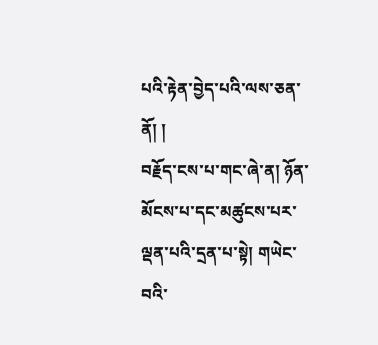པའི་རྟེན་བྱེད་པའི་ལས་ཅན་ནོ། །
བརྗོད་ངས་པ་གང་ཞེ་ན། ཉོན་མོངས་པ་དང་མཚུངས་པར་ལྡན་པའི་དྲན་པ་སྟེ། གཡེང་བའི་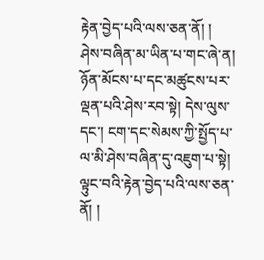རྟེན་བྱེད་པའི་ལས་ཅན་ནོ། །
ཤེས་བཞིན་མ་ཡིན་པ་གང་ཞེ་ན། ཉོན་མོངས་པ་དང་མཚུངས་པར་ལྡན་པའི་ཤེས་རབ་སྟེ། དེས་ལུས་དང་། ངག་དང་སེམས་ཀྱི་སྤྱོད་པ་ལ་མི་ཤེས་བཞིན་དུ་འཇུག་པ་སྟེ། ལྟུང་བའི་རྟེན་བྱེད་པའི་ལས་ཅན་ནོ། །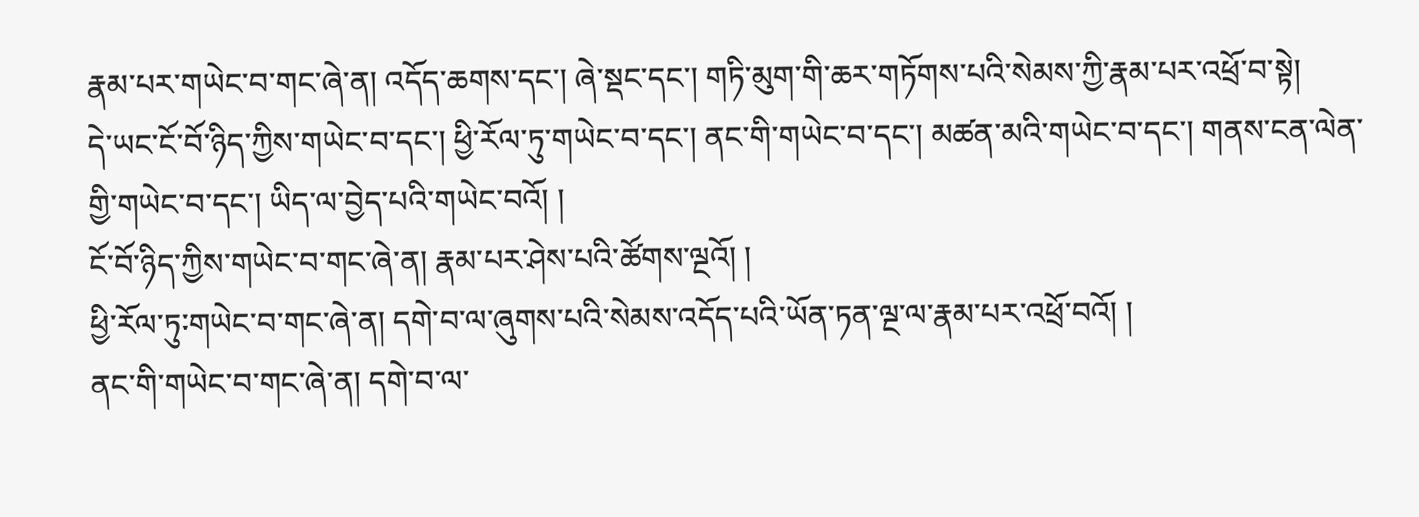རྣམ་པར་གཡེང་བ་གང་ཞེ་ན། འདོད་ཆགས་དང་། ཞེ་སྡང་དང་། གཏི་མུག་གི་ཆར་གཏོགས་པའི་སེམས་ཀྱི་རྣམ་པར་འཕྲོ་བ་སྟེ།
དེ་ཡང་ངོ་བོ་ཉིད་ཀྱིས་གཡེང་བ་དང་། ཕྱི་རོལ་ཏུ་གཡེང་བ་དང་། ནང་གི་གཡེང་བ་དང་། མཚན་མའི་གཡེང་བ་དང་། གནས་ངན་ལེན་གྱི་གཡེང་བ་དང་། ཡིད་ལ་བྱེད་པའི་གཡེང་བའོ། །
ངོ་བོ་ཉིད་ཀྱིས་གཡེང་བ་གང་ཞེ་ན། རྣམ་པར་ཤེས་པའི་ཚོགས་ལྔའོ། །
ཕྱི་རོལ་ཏུ࿒གཡེང་བ་གང་ཞེ་ན། དགེ་བ་ལ་ཞུགས་པའི་སེམས་འདོད་པའི་ཡོན་ཏན་ལྔ་ལ་རྣམ་པར་འཕྲོ་བའོ། །
ནང་གི་གཡེང་བ་གང་ཞེ་ན། དགེ་བ་ལ་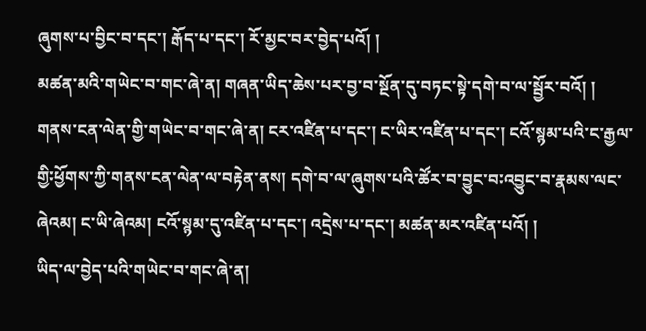ཞུགས་པ་བྱིང་བ་དང་། རྒོད་པ་དང་། རོ་མྱང་བར་བྱེད་པའོ། །
མཚན་མའི་གཡེང་བ་གང་ཞེ་ན། གཞན་ཡིད་ཆེས་པར་བྱ་བ་སྔོན་དུ་བཏང་སྟེ་དགེ་བ་ལ་སྦྱོར་བའོ། །
གནས་ངན་ལེན་གྱི་གཡེང་བ་གང་ཞེ་ན། ངར་འཛིན་པ་དང་། ང་ཡིར་འཛིན་པ་དང་། ངའོ་སྙམ་པའི་ང་རྒྱལ་གྱི࿒ཕྱོགས་ཀྱི་གནས་ངན་ལེན་ལ་བརྟེན་ནས། དགེ་བ་ལ་ཞུགས་པའི་ཚོར་བ་བྱུང་བ࿒འབྱུང་བ་རྣམས་ལང་ཞེའམ། ང་ཡི་ཞེའམ། ངའོ་སྙམ་དུ་འཛིན་པ་དང་། འདྲེས་པ་དང་། མཚན་མར་འཛིན་པའོ། །
ཡིད་ལ་བྱེད་པའི་གཡེང་བ་གང་ཞེ་ན།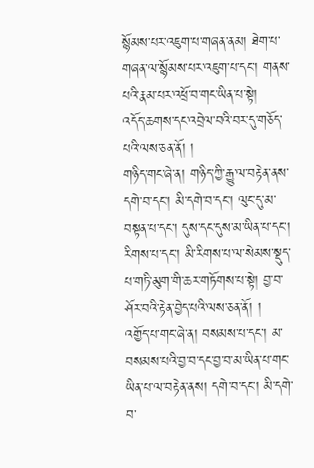སྙོམས་པར་འཇུག་པ་གཞན་ནམ། ཐེག་པ་གཞན་ལ་སྙོམས་པར་འཇུག་པ་དང་། གནས་པའི་རྣམ་པར་འཕྲོ་བ་གང་ཡིན་པ་སྟེ།
འདོད་ཆགས་དང་འབྲེལ་བའི་བར་དུ་གཅོད་པའི་ལས་ཅན་ནོ། །
གཉིད་གང་ཞེ་ན། གཉིད་ཀྱི་རྒྱུ་ལ་བརྟེན་ནས་དགེ་བ་དང་། མི་དགེ་བ་དང་། ལུང་དུ་མ་བསྟན་པ་དང་། དུས་དང་དུས་མ་ཡིན་པ་དང་། རིགས་པ་དང་། མི་རིགས་པ་ལ་སེམས་སྡུད་པ་གཏི་མུག་གི་ཆར་གཏོགས་པ་སྟེ། བྱ་བ་ཤོར་བའི་རྟེན་བྱེད་པའི་ལས་ཅན་ནོ། །
འགྱོད་པ་གང་ཞེ་ན། བསམས་པ་དང་། མ་བསམས་པའི་བྱ་བ་དང་བྱ་བ་མ་ཡིན་པ་གང་ཡིན་པ་ལ་བརྟེན་ནས། དགེ་བ་དང་། མི་དགེ་བ་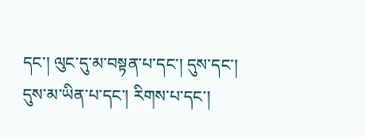དང་། ལུང་དུ་མ་བསྟན་པ་དང་། དུས་དང་། དུས་མ་ཡིན་པ་དང་། རིགས་པ་དང་།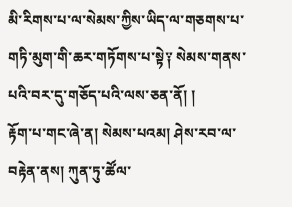མི་རིགས་པ་ལ་སེམས་ཀྱིས་ཡིད་ལ་གཅགས་པ་གཏི་མུག་གི་ཆར་གཏོགས་པ་སྟེ༑ སེམས་གནས་པའི་བར་དུ་གཅོད་པའི་ལས་ཅན་ནོ། །
རྟོག་པ་གང་ཞེ་ན། སེམས་པའམ། ཤེས་རབ་ལ་བརྟེན་ནས། ཀུན་ཏུ་ཚོལ་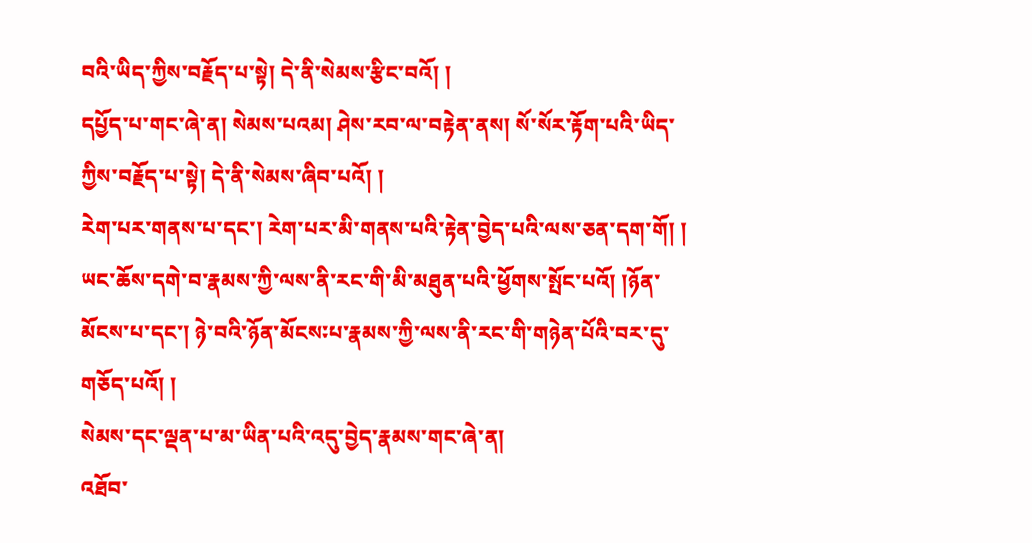བའི་ཡིད་ཀྱིས་བརྗོད་པ་སྟེ། དེ་ནི་སེམས་རྩིང་བའོ། །
དཔྱོད་པ་གང་ཞེ་ན། སེམས་པའམ། ཤེས་རབ་ལ་བརྟེན་ནས། སོ་སོར་རྟོག་པའི་ཡིད་ཀྱིས་བརྗོད་པ་སྟེ། དེ་ནི་སེམས་ཞིབ་པའོ། །
རེག་པར་གནས་པ་དང་། རེག་པར་མི་གནས་པའི་རྟེན་བྱེད་པའི་ལས་ཅན་དག་གོ། །
ཡང་ཆོས་དགེ་བ་རྣམས་ཀྱི་ལས་ནི་རང་གི་མི་མཐུན་པའི་ཕྱོགས་སྤོང་པའོ། །ཉོན་མོངས་པ་དང་། ཉེ་བའི་ཉོན་མོངས࿒པ་རྣམས་ཀྱི་ལས་ནི་རང་གི་གཉེན་པོའི་བར་དུ་གཅོད་པའོ། །
སེམས་དང་ལྡན་པ་མ་ཡིན་པའི་འདུ་བྱེད་རྣམས་གང་ཞེ་ན།
འཐོབ་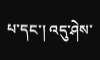པ་དང་། འདུ་ཤེས་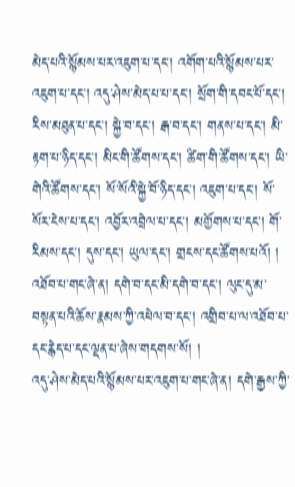མེད་པའི་སྙོམས་པར་འཇུག་པ་དང་། འགོག་པའི་སྙོམས་པར་འཇུག་པ་དང་། འདུ་ཤེས་མེད་པ་པ་དང་། སྲོག་གི་དབང་པོ་དང་། རིས་མཐུན་པ་དང་། སྐྱེ་བ་དང་། རྒ་བ་དང་། གནས་པ་དང་། མི་རྟག་པ་ཉིད་དང་། མིང་གི་ཚོགས་དང་། ཚིག་གི་ཚོགས་དང་། ཡི་གེའི་ཚོགས་དང་། སོ་སོའི་སྐྱེ་བོ་ཉིད་དང་། འཇུག་པ་དང་། སོ་སོར་ངེས་པ་དང་། འབྱོར་འབྲེལ་པ་དང་། མགྱོགས་པ་དང་། གོ་རིམས་དང་། དུས་དང་། ཡུལ་དང་། གྲངས་དང་ཚོགས་པའོ། །
འཐོབ་པ་གང་ཞེ་ན། དགེ་བ་དང་མི་དགེ་བ་དང་། ལུང་དུ་མ་བསྟན་པའི་ཆོས་རྣམས་ཀྱི་འཕེལ་བ་དང་། འགྲིབ་པ་ལ་འཐོབ་པ་དང་རྙེད་པ་དང་ལྡན་པ་ཞེས་གདགས་སོ། །
འདུ་ཤེས་མེད་པའི་སྙོམས་པར་འཇུག་པ་གང་ཞེ་ན། དགེ་རྒྱས་ཀྱི་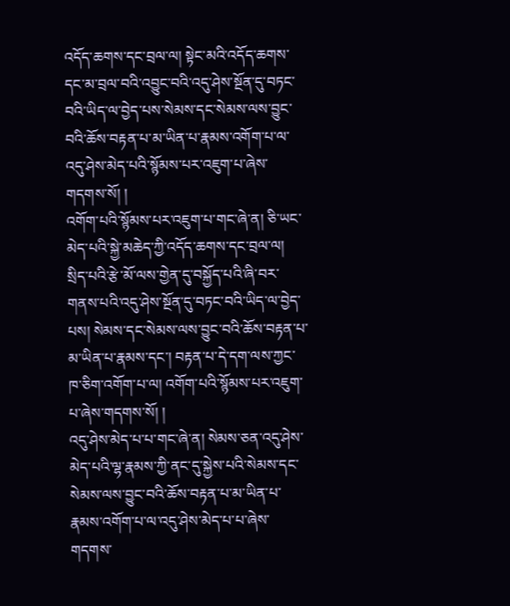འདོད་ཆགས་དང་བྲལ་ལ། སྟེང་མའི་འདོད་ཆགས་དང་མ་བྲལ་བའི་འབྱུང་བའི་འདུ་ཤེས་སྔོན་དུ་བཏང་བའི་ཡིད་ལ་བྱེད་པས་སེམས་དང་སེམས་ལས་བྱུང་བའི་ཆོས་བརྟན་པ་མ་ཡིན་པ་རྣམས་འགོག་པ་ལ་འདུ་ཤེས་མེད་པའི་སྙོམས་པར་འཇུག་པ་ཞེས་གདགས་སོ། །
འགོག་པའི་སྙོམས་པར་འཇུག་པ་གང་ཞེ་ན། ཅི་ཡང་མེད་པའི་སྐྱེ་མཆེད་ཀྱི་འདོད་ཆགས་དང་བྲལ་ལ། སྲིད་པའི་རྩེ་མོ་ལས་གྱེན་དུ་བསྐྱོད་པའི་ཞི་བར་གནས་པའི་འདུ་ཤེས་སྔོན་དུ་བཏང་བའི་ཡིད་ལ་བྱེད་པས། སེམས་དང་སེམས་ལས་བྱུང་བའི་ཆོས་བརྟན་པ་མ་ཡིན་པ་རྣམས་དང་། བརྟན་པ་དེ་དག་ལས་ཀྱང་ཁ་ཅིག་འགོག་པ་ལ། འགོག་པའི་སྙོམས་པར་འཇུག་པ་ཞེས་གདགས་སོ། །
འདུ་ཤེས་མེད་པ་པ་གང་ཞེ་ན། སེམས་ཅན་འདུ་ཤེས་མེད་པའི་ལྷ་རྣམས་ཀྱི་ནང་དུ་སྐྱེས་པའི་སེམས་དང་སེམས་ལས་བྱུང་བའི་ཆོས་བརྟན་པ་མ་ཡིན་པ་རྣམས་འགོག་པ་ལ་འདུ་ཤེས་མེད་པ་པ་ཞེས་གདགས་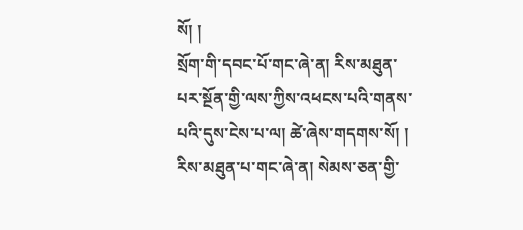སོ། །
སྲོག་གི་དབང་པོ་གང་ཞེ་ན། རིས་མཐུན་པར་སྔོན་གྱི་ལས་ཀྱིས་འཕངས་པའི་གནས་པའི་དུས་ངེས་པ་ལ། ཚེ་ཞེས་གདགས་སོ། །
རིས་མཐུན་པ་གང་ཞེ་ན། སེམས་ཅན་གྱི་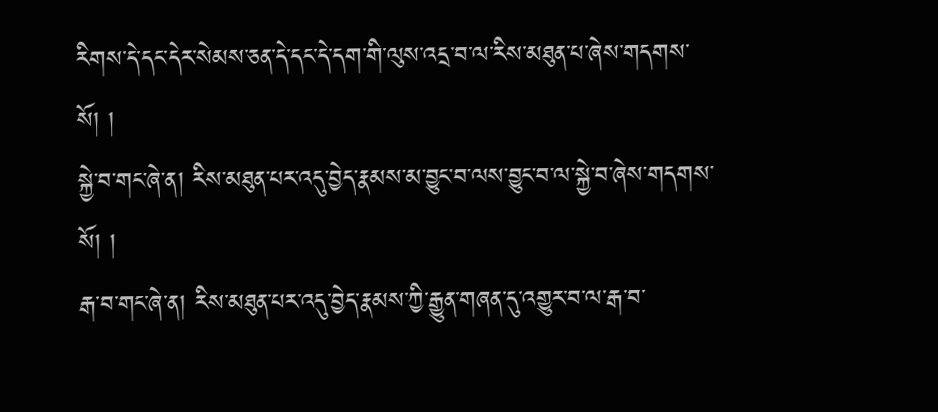རིགས་དེ་དང་དེར་སེམས་ཅན་དེ་དང་དེ་དག་གི་ལུས་འདྲ་བ་ལ་རིས་མཐུན་པ་ཞེས་གདགས་སོ། །
སྐྱེ་བ་གང་ཞེ་ན། རིས་མཐུན་པར་འདུ་བྱེད་རྣམས་མ་བྱུང་བ་ལས་བྱུང་བ་ལ་སྐྱེ་བ་ཞེས་གདགས་སོ། །
རྒ་བ་གང་ཞེ་ན། རིས་མཐུན་པར་འདུ་བྱེད་རྣམས་ཀྱི་རྒྱུན་གཞན་དུ་འགྱུར་བ་ལ་རྒ་བ་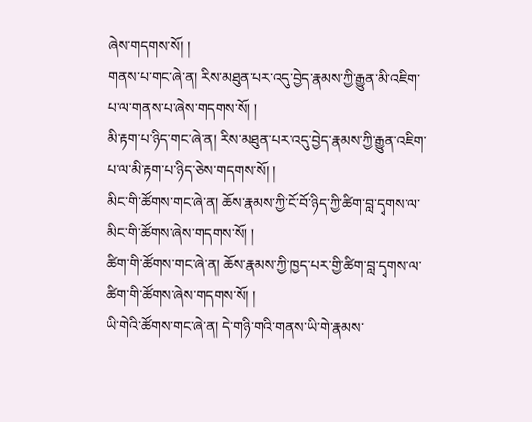ཞེས་གདགས་སོ། །
གནས་པ་གང་ཞེ་ན། རིས་མཐུན་པར་འདུ་བྱེད་རྣམས་ཀྱི་རྒྱུན་མི་འཇིག་པ་ལ་གནས་པ་ཞེས་གདགས་སོ། །
མི་རྟག་པ་ཉིད་གང་ཞེ་ན། རིས་མཐུན་པར་འདུ་བྱེད་རྣམས་ཀྱི་རྒྱུན་འཇིག་པ་ལ་མི་རྟག་པ་ཉིད་ཅེས་གདགས་སོ། །
མིང་གི་ཚོགས་གང་ཞེ་ན། ཆོས་རྣམས་ཀྱི་ངོ་བོ་ཉིད་ཀྱི་ཚིག་བླ་དྭགས་ལ་མིང་གི་ཚོགས་ཞེས་གདགས་སོ། །
ཚིག་གི་ཚོགས་གང་ཞེ་ན། ཆོས་རྣམས་ཀྱི་ཁྱད་པར་གྱི་ཚིག་བླ་དྭགས་ལ་ཚིག་གི་ཚོགས་ཞེས་གདགས་སོ། །
ཡི་གེའི་ཚོགས་གང་ཞེ་ན། དེ་གཉི་གའི་གནས་ཡི་གེ་རྣམས་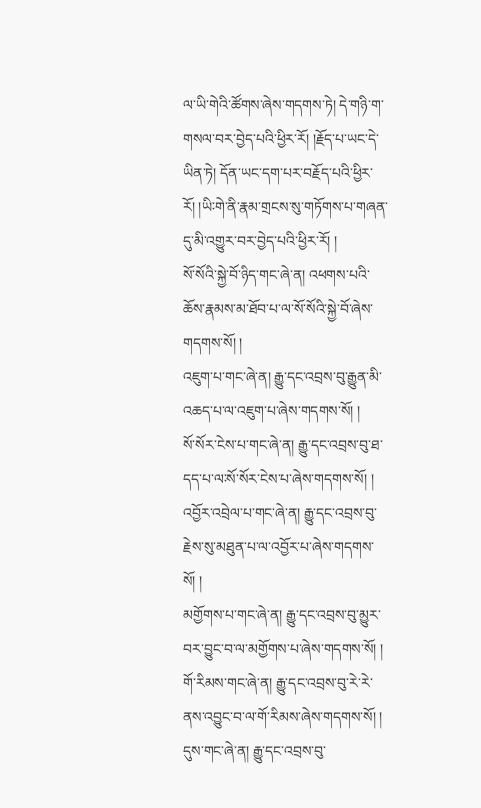ལ་ཡི་གེའི་ཚོགས་ཞེས་གདགས་ཏེ། དེ་གཉི་ག་གསལ་བར་བྱེད་པའི་ཕྱིར་རོ། །རྗོད་པ་ཡང་དེ་ཡིན་ཏེ། དོན་ཡང་དག་པར་བརྗོད་པའི་ཕྱིར་རོ། །ཡི࿒གེ་ནི་རྣམ་གྲངས་སུ་གཏོགས་པ་གཞན་དུ་མི་འགྱུར་བར་བྱེད་པའི་ཕྱིར་རོ། །
སོ་སོའི་སྐྱེ་བོ་ཉིད་གང་ཞེ་ན། འཕགས་པའི་ཆོས་རྣམས་མ་ཐོབ་པ་ལ་སོ་སོའི་སྐྱེ་བོ་ཞེས་གདགས་སོ། །
འཇུག་པ་གང་ཞེ་ན། རྒྱུ་དང་འབྲས་བུ་རྒྱུན་མི་འཆད་པ་ལ་འཇུག་པ་ཞེས་གདགས་སོ། །
སོ་སོར་ངེས་པ་གང་ཞེ་ན། རྒྱུ་དང་འབྲས་བུ་ཐ་དད་པ་ལ࿒སོ་སོར་ངེས་པ་ཞེས་གདགས་སོ། །
འབྱོར་འབྲེལ་པ་གང་ཞེ་ན། རྒྱུ་དང་འབྲས་བུ་རྗེས་སུ་མཐུན་པ་ལ་འབྱོར་པ་ཞེས་གདགས་སོ། །
མགྱོགས་པ་གང་ཞེ་ན། རྒྱུ་དང་འབྲས་བུ་མྱུར་བར་བྱུང་བ་ལ་མགྱོགས་པ་ཞེས་གདགས་སོ། །
གོ་རིམས་གང་ཞེ་ན། རྒྱུ་དང་འབྲས་བུ་རེ་རེ་ནས་འབྱུང་བ་ལ་གོ་རིམས་ཞེས་གདགས་སོ། །
དུས་གང་ཞེ་ན། རྒྱུ་དང་འབྲས་བུ་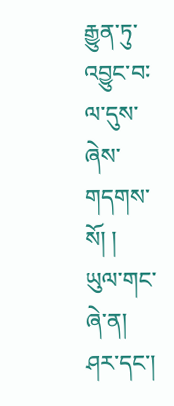རྒྱུན་ཏུ་འབྱུང་བ࿒ལ་དུས་ཞེས་གདགས་སོ། །
ཡུལ་གང་ཞེ་ན། ཤར་དང་།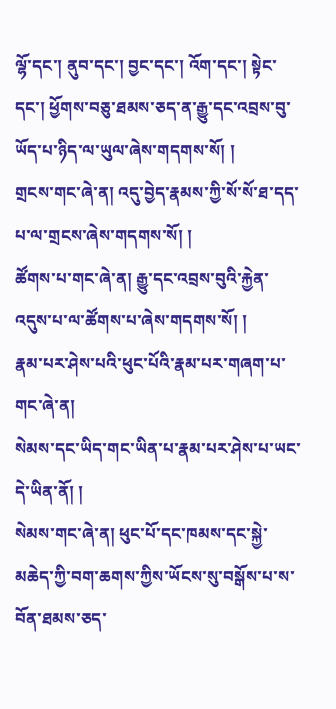ལྷོ་དང་། ནུབ་དང་། བྱང་དང་། འོག་དང་། སྟེང་དང་། ཕྱོགས་བཅུ་ཐམས་ཅད་ན་རྒྱུ་དང་འབྲས་བུ་ཡོད་པ་ཉིད་ལ་ཡུལ་ཞེས་གདགས་སོ། །
གྲངས་གང་ཞེ་ན། འདུ་བྱེད་རྣམས་ཀྱི་སོ་སོ་ཐ་དད་པ་ལ་གྲངས་ཞེས་གདགས་སོ། །
ཚོགས་པ་གང་ཞེ་ན། རྒྱུ་དང་འབྲས་བུའི་རྐྱེན་འདུས་པ་ལ་ཚོགས་པ་ཞེས་གདགས་སོ། །
རྣམ་པར་ཤེས་པའི་ཕུང་པོའི་རྣམ་པར་གཞག་པ་གང་ཞེ་ན།
སེམས་དང་ཡིད་གང་ཡིན་པ་རྣམ་པར་ཤེས་པ་ཡང་དེ་ཡིན་ནོ། །
སེམས་གང་ཞེ་ན། ཕུང་པོ་དང་ཁམས་དང་སྐྱེ་མཆེད་ཀྱི་བག་ཆགས་ཀྱིས་ཡོངས་སུ་བསྒོས་པ་ས་བོན་ཐམས་ཅད་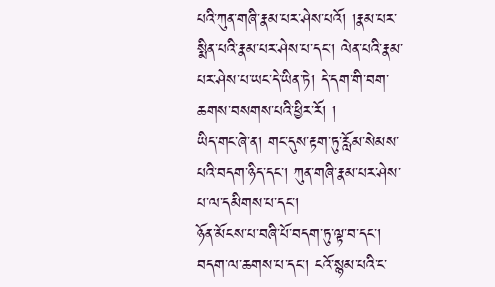པའི་ཀུན་གཞི་རྣམ་པར་ཤེས་པའོ། །རྣམ་པར་སྨིན་པའི་རྣམ་པར་ཤེས་པ་དང་། ལེན་པའི་རྣམ་པར་ཤེས་པ་ཡང་དེ་ཡིན་ཏེ། དེ་དག་གི་བག་ཆགས་བསགས་པའི་ཕྱིར་རོ། །
ཡིད་གང་ཞེ་ན། གང་དུས་རྟག་ཏུ་རློམ་སེམས་པའི་བདག་ཉིད་དང་། ཀུན་གཞི་རྣམ་པར་ཤེས་པ་ལ་དམིགས་པ་དང་།
ཉོན་མོངས་པ་བཞི་པོ་བདག་ཏུ་ལྟ་བ་དང་། བདག་ལ་ཆགས་པ་དང་། ངའོ་སྙམ་པའི་ང་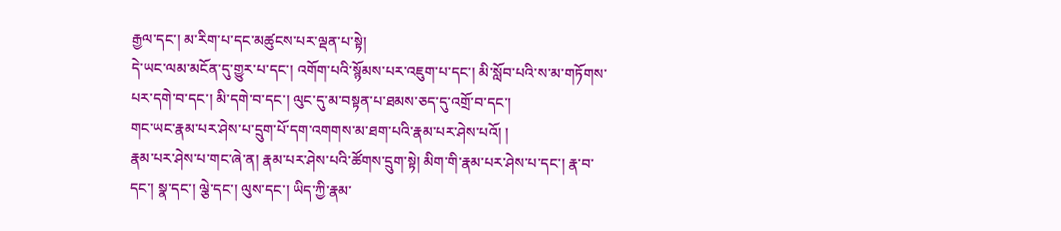རྒྱལ་དང་། མ་རིག་པ་དང་མཚུངས་པར་ལྡན་པ་སྟེ།
དེ་ཡང་ལམ་མངོན་དུ་གྱུར་པ་དང་། འགོག་པའི་སྙོམས་པར་འཇུག་པ་དང་། མི་སློབ་པའི་ས་མ་གཏོགས་པར་དགེ་བ་དང་། མི་དགེ་བ་དང་། ལུང་དུ་མ་བསྟན་པ་ཐམས་ཅད་དུ་འགྲོ་བ་དང་།
གང་ཡང་རྣམ་པར་ཤེས་པ་དྲུག་པོ་དག་འགགས་མ་ཐག་པའི་རྣམ་པར་ཤེས་པའོ། །
རྣམ་པར་ཤེས་པ་གང་ཞེ་ན། རྣམ་པར་ཤེས་པའི་ཚོགས་དྲུག་སྟེ། མིག་གི་རྣམ་པར་ཤེས་པ་དང་། རྣ་བ་དང་། སྣ་དང་། ལྕེ་དང་། ལུས་དང་། ཡིད་ཀྱི་རྣམ་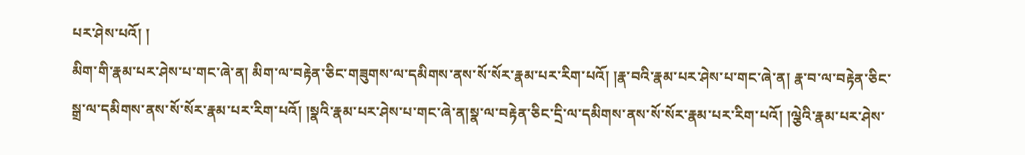པར་ཤེས་པའོ། །
མིག་གི་རྣམ་པར་ཤེས་པ་གང་ཞེ་ན། མིག་ལ་བརྟེན་ཅིང་གཟུགས་ལ་དམིགས་ནས་སོ་སོར་རྣམ་པར་རིག་པའོ། །རྣ་བའི་རྣམ་པར་ཤེས་པ་གང་ཞེ་ན། རྣ་བ་ལ་བརྟེན་ཅིང་སྒྲ་ལ་དམིགས་ནས་སོ་སོར་རྣམ་པར་རིག་པའོ། །སྣའི་རྣམ་པར་ཤེས་པ་གང་ཞེ་ན།སྣ་ལ་བརྟེན་ཅིང་དྲི་ལ་དམིགས་ནས་སོ་སོར་རྣམ་པར་རིག་པའོ། །ལྕེའི་རྣམ་པར་ཤེས་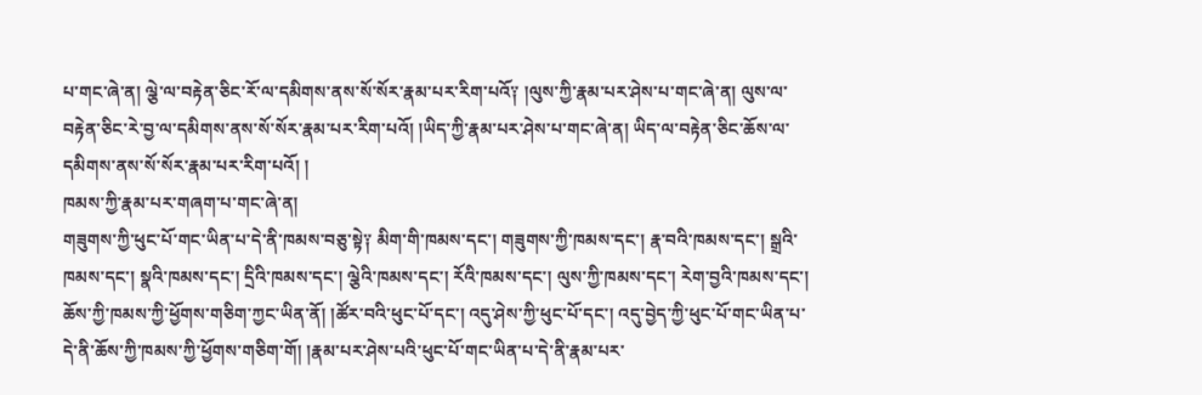པ་གང་ཞེ་ན། ལྕེ་ལ་བརྟེན་ཅིང་རོ་ལ་དམིགས་ནས་སོ་སོར་རྣམ་པར་རིག་པའོ༑ །ལུས་ཀྱི་རྣམ་པར་ཤེས་པ་གང་ཞེ་ན། ལུས་ལ་བརྟེན་ཅིང་རེ་བྱ་ལ་དམིགས་ནས་སོ་སོར་རྣམ་པར་རིག་པའོ། །ཡིད་ཀྱི་རྣམ་པར་ཤེས་པ་གང་ཞེ་ན། ཡིད་ལ་བརྟེན་ཅིང་ཆོས་ལ་དམིགས་ནས་སོ་སོར་རྣམ་པར་རིག་པའོ། །
ཁམས་ཀྱི་རྣམ་པར་གཞག་པ་གང་ཞེ་ན།
གཟུགས་ཀྱི་ཕུང་པོ་གང་ཡིན་པ་དེ་ནི་ཁམས་བཅུ་སྟེ༑ མིག་གི་ཁམས་དང་། གཟུགས་ཀྱི་ཁམས་དང་། རྣ་བའི་ཁམས་དང་། སྒྲའི་ཁམས་དང་། སྣའི་ཁམས་དང་། དྲིའི་ཁམས་དང་། ལྕེའི་ཁམས་དང་། རོའི་ཁམས་དང་། ལུས་ཀྱི་ཁམས་དང་། རེག་བྱའི་ཁམས་དང་། ཆོས་ཀྱི་ཁམས་ཀྱི་ཕྱོགས་གཅིག་ཀྱང་ཡིན་ནོ། །ཚོར་བའི་ཕུང་པོ་དང་། འདུ་ཤེས་ཀྱི་ཕུང་པོ་དང་། འདུ་བྱེད་ཀྱི་ཕུང་པོ་གང་ཡིན་པ་དེ་ནི་ཆོས་ཀྱི་ཁམས་ཀྱི་ཕྱོགས་གཅིག་གོ། །རྣམ་པར་ཤེས་པའི་ཕུང་པོ་གང་ཡིན་པ་དེ་ནི་རྣམ་པར་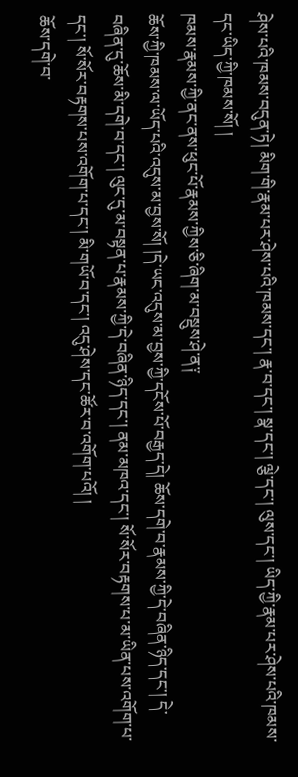ཤེས་པའི་ཁམས་བདུན་ཏེ། མིག་གི་རྣམ་པར་ཤེས་པའི་ཁམས་དང་། རྣ་བ་དང་། སྣ་དང་། ལྕེ་དང་། ལུས་དང་། ཡིད་ཀྱི་རྣམ་པར་ཤེས་པའི་ཁམས་དང་ཡིད་ཀྱི་ཁམས་སོ། །
ཁམས་རྣམས་ཀྱི་ནང་ནས་ཕུང་པོ་རྣམས་ཀྱིས་ཅི་ཞིག་མ་བསྡུས་ཤེ་ན༑
ཆོས་ཀྱི་ཁམས་ལ་ཡོད་པའི་འདུས་མ་བྱས་སོ། །དེ་ཡང་འདུས་མ་བྱས་ཀྱི་དངོས་པོ་བརྒྱད་དེ། ཆོས་དགེ་བ་རྣམས་ཀྱི་དེ་བཞིན་ཉིད་དང་། དེ་བཞིན་དུ་ཆོས་མི་དགེ་བ་དང་། ལུང་དུ་མ་བསྟན་པ་རྣམས་ཀྱི་དེ་བཞིན་ཉིད་དང་། ནམ་མཁའ་དང་། སོ་སོར་བརྟགས་པ་མ་ཡིན་པས་འགོག་པ་དང་། སོ་སོར་བརྟགས་པས་འགོག་པ་དང་། མི་གཡོ་བ་དང་། འདུ་ཤེས་དང་ཚོར་བ་འགོག་པའོ། །
ཆོས་དགེ་བ་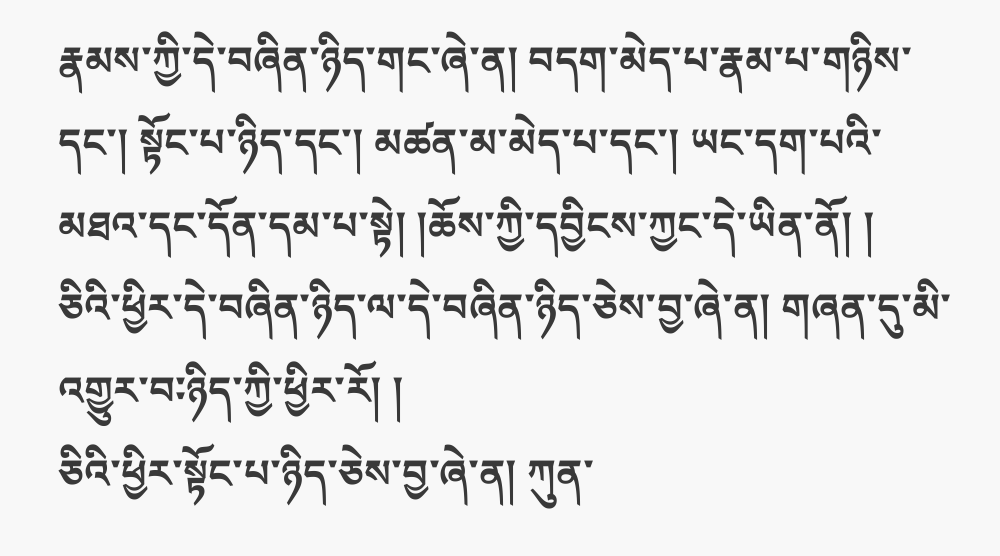རྣམས་ཀྱི་དེ་བཞིན་ཉིད་གང་ཞེ་ན། བདག་མེད་པ་རྣམ་པ་གཉིས་དང་། སྟོང་པ་ཉིད་དང་། མཚན་མ་མེད་པ་དང་། ཡང་དག་པའི་མཐའ་དང་དོན་དམ་པ་སྟེ། །ཆོས་ཀྱི་དབྱིངས་ཀྱང་དེ་ཡིན་ནོ། །
ཅིའི་ཕྱིར་དེ་བཞིན་ཉིད་ལ་དེ་བཞིན་ཉིད་ཅེས་བྱ་ཞེ་ན། གཞན་དུ་མི་འགྱུར་བ࿒ཉིད་ཀྱི་ཕྱིར་རོ། །
ཅིའི་ཕྱིར་སྟོང་པ་ཉིད་ཅེས་བྱ་ཞེ་ན། ཀུན་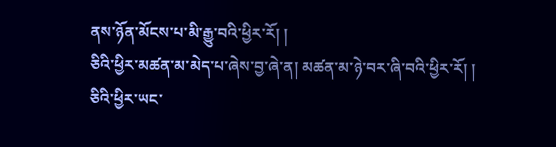ནས་ཉོན་མོངས་པ་མི་རྒྱུ་བའི་ཕྱིར་རོ། །
ཅིའི་ཕྱིར་མཚན་མ་མེད་པ་ཞེས་བྱ་ཞེ་ན། མཚན་མ་ཉེ་བར་ཞི་བའི་ཕྱིར་རོ། །
ཅིའི་ཕྱིར་ཡང་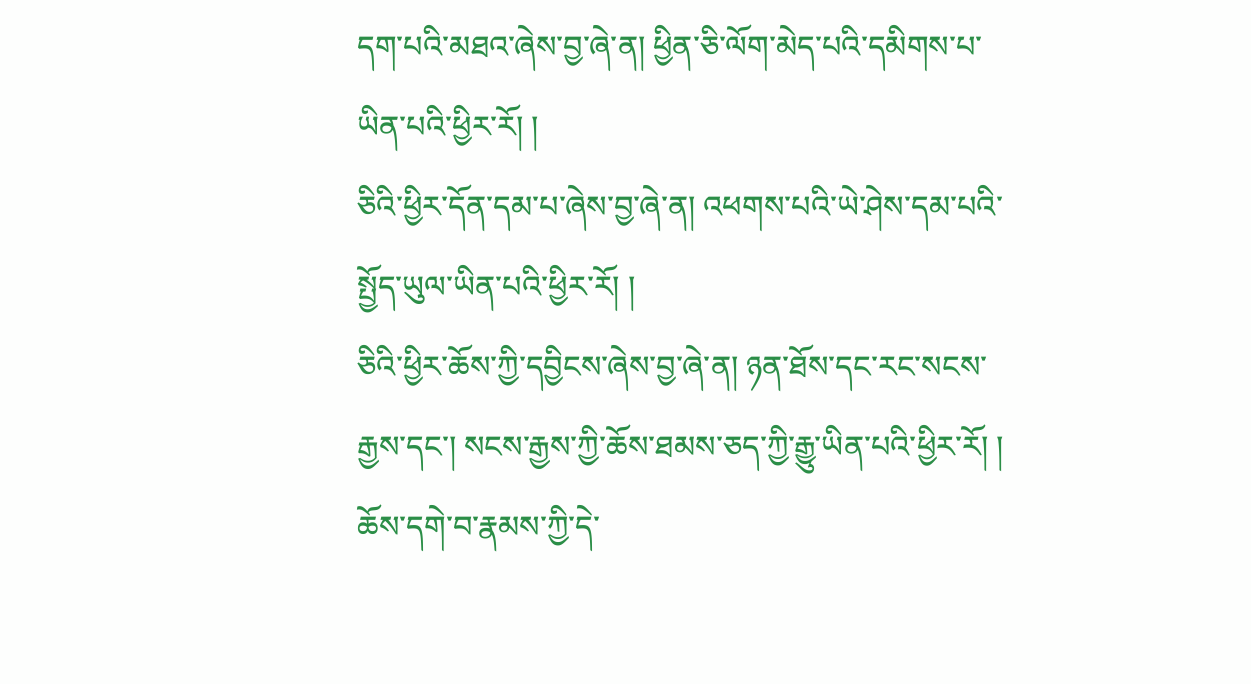དག་པའི་མཐའ་ཞེས་བྱ་ཞེ་ན། ཕྱིན་ཅི་ལོག་མེད་པའི་དམིགས་པ་ཡིན་པའི་ཕྱིར་རོ། །
ཅིའི་ཕྱིར་དོན་དམ་པ་ཞེས་བྱ་ཞེ་ན། འཕགས་པའི་ཡེ་ཤེས་དམ་པའི་སྤྱོད་ཡུལ་ཡིན་པའི་ཕྱིར་རོ། །
ཅིའི་ཕྱིར་ཆོས་ཀྱི་དབྱིངས་ཞེས་བྱ་ཞེ་ན། ཉན་ཐོས་དང་རང་སངས་རྒྱས་དང་། སངས་རྒྱས་ཀྱི་ཆོས་ཐམས་ཅད་ཀྱི་རྒྱུ་ཡིན་པའི་ཕྱིར་རོ། །
ཆོས་དགེ་བ་རྣམས་ཀྱི་དེ་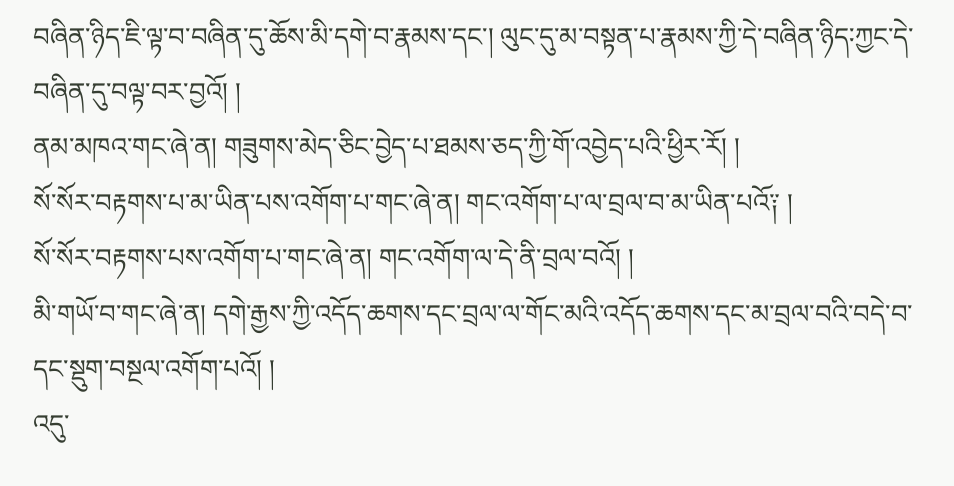བཞིན་ཉིད་ཇི་ལྟ་བ་བཞིན་དུ་ཆོས་མི་དགེ་བ་རྣམས་དང་། ལུང་དུ་མ་བསྟན་པ་རྣམས་ཀྱི་དེ་བཞིན་ཉིད࿒ཀྱང་དེ་བཞིན་དུ་བལྟ་བར་བྱའོ། །
ནམ་མཁའ་གང་ཞེ་ན། གཟུགས་མེད་ཅིང་བྱེད་པ་ཐམས་ཅད་ཀྱི་གོ་འབྱེད་པའི་ཕྱིར་རོ། །
སོ་སོར་བརྟགས་པ་མ་ཡིན་པས་འགོག་པ་གང་ཞེ་ན། གང་འགོག་པ་ལ་བྲལ་བ་མ་ཡིན་པའོ༑ །
སོ་སོར་བརྟགས་པས་འགོག་པ་གང་ཞེ་ན། གང་འགོག་ལ་དེ་ནི་བྲལ་བའོ། །
མི་གཡོ་བ་གང་ཞེ་ན། དགེ་རྒྱས་ཀྱི་འདོད་ཆགས་དང་བྲལ་ལ་གོང་མའི་འདོད་ཆགས་དང་མ་བྲལ་བའི་བདེ་བ་དང་སྡུག་བསྔལ་འགོག་པའོ། །
འདུ་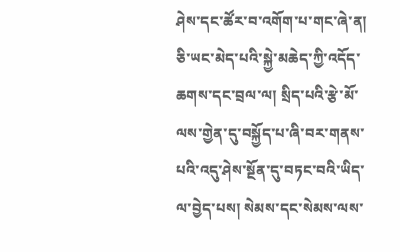ཤེས་དང་ཚོར་བ་འགོག་པ་གང་ཞེ་ན། ཅི་ཡང་མེད་པའི་སྐྱེ་མཆེད་ཀྱི་འདོད་ཆགས་དང་བྲལ་ལ། སྲིད་པའི་རྩེ་མོ་ལས་གྱེན་དུ་བསྐྱོད་པ་ཞི་བར་གནས་པའི་འདུ་ཤེས་སྔོན་དུ་བཏང་བའི་ཡིད་ལ་བྱེད་པས། སེམས་དང་སེམས་ལས་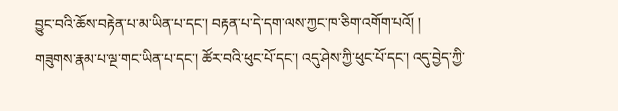བྱུང་བའི་ཆོས་བརྟེན་པ་མ་ཡིན་པ་དང་། བརྟན་པ་དེ་དག་ལས་ཀྱང་ཁ་ཅིག་འགོག་པའོ། །
གཟུགས་རྣམ་པ་ལྔ་གང་ཡིན་པ་དང་། ཚོར་བའི་ཕུང་པོ་དང་། འདུ་ཤེས་ཀྱི་ཕུང་པོ་དང་། འདུ་བྱེད་ཀྱི་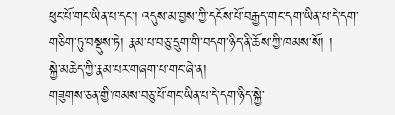ཕུང་པོ་གང་ཡིན་པ་དང་། འདུས་མ་བྱས་ཀྱི་དངོས་པོ་བརྒྱད་གང་དག་ཡིན་པ་དེ་དག་གཅིག་ཏུ་བསྡུས་ཏེ། རྣམ་པ་བཅུ་དྲུག་གི་བདག་ཉིད་ནི་ཆོས་ཀྱི་ཁམས་སོ། །
སྐྱེ་མཆེད་ཀྱི་རྣམ་པར་གཞག་པ་གང་ཞེ་ན།
གཟུགས་ཅན་གྱི་ཁམས་བཅུ་པོ་གང་ཡིན་པ་དེ་དག་ཉིད་སྐྱེ་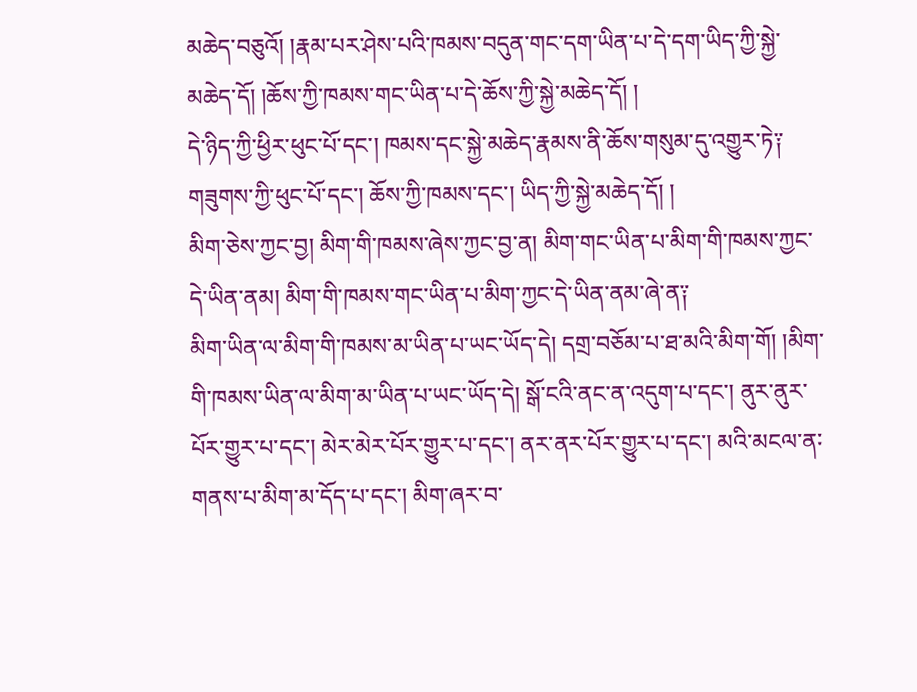མཆེད་བཅུའོ། །རྣམ་པར་ཤེས་པའི་ཁམས་བདུན་གང་དག་ཡིན་པ་དེ་དག་ཡིད་ཀྱི་སྐྱེ་མཆེད་དོ། །ཆོས་ཀྱི་ཁམས་གང་ཡིན་པ་དེ་ཆོས་ཀྱི་སྐྱེ་མཆེད་དོ། །
དེ་ཉིད་ཀྱི་ཕྱིར་ཕུང་པོ་དང་། ཁམས་དང་སྐྱེ་མཆེད་རྣམས་ནི་ཆོས་གསུམ་དུ་འགྱུར་ཏེ༑ གཟུགས་ཀྱི་ཕུང་པོ་དང་། ཆོས་ཀྱི་ཁམས་དང་། ཡིད་ཀྱི་སྐྱེ་མཆེད་དོ། །
མིག་ཅེས་ཀྱང་བྱ། མིག་གི་ཁམས་ཞེས་ཀྱང་བྱ་ན། མིག་གང་ཡིན་པ་མིག་གི་ཁམས་ཀྱང་དེ་ཡིན་ནམ། མིག་གི་ཁམས་གང་ཡིན་པ་མིག་ཀྱང་དེ་ཡིན་ནམ་ཞེ་ན༑
མིག་ཡིན་ལ་མིག་གི་ཁམས་མ་ཡིན་པ་ཡང་ཡོད་དེ། དགྲ་བཅོམ་པ་ཐ་མའི་མིག་གོ། །མིག་གི་ཁམས་ཡིན་ལ་མིག་མ་ཡིན་པ་ཡང་ཡོད་དེ། སྒོ་ངའི་ནང་ན་འདུག་པ་དང་། ནུར་ནུར་པོར་གྱུར་པ་དང་། མེར་མེར་པོར་གྱུར་པ་དང་། ནར་ནར་པོར་གྱུར་པ་དང་། མའི་མངལ་ན࿒གནས་པ་མིག་མ་དོད་པ་དང་། མིག་ཞར་བ་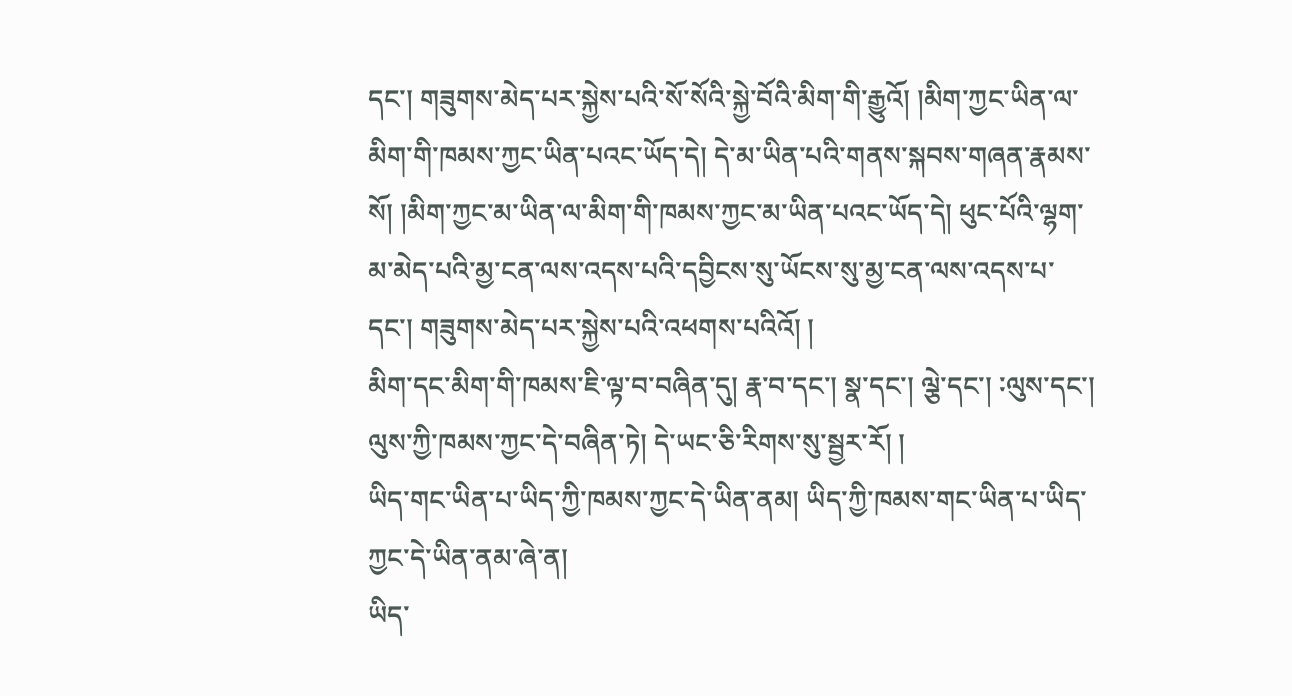དང་། གཟུགས་མེད་པར་སྐྱེས་པའི་སོ་སོའི་སྐྱེ་བོའི་མིག་གི་རྒྱུའོ། །མིག་ཀྱང་ཡིན་ལ་མིག་གི་ཁམས་ཀྱང་ཡིན་པའང་ཡོད་དེ། དེ་མ་ཡིན་པའི་གནས་སྐབས་གཞན་རྣམས་སོ། །མིག་ཀྱང་མ་ཡིན་ལ་མིག་གི་ཁམས་ཀྱང་མ་ཡིན་པའང་ཡོད་དེ། ཕུང་པོའི་ལྷག་མ་མེད་པའི་མྱ་ངན་ལས་འདས་པའི་དབྱིངས་སུ་ཡོངས་སུ་མྱ་ངན་ལས་འདས་པ་དང་། གཟུགས་མེད་པར་སྐྱེས་པའི་འཕགས་པའིའོ། །
མིག་དང་མིག་གི་ཁམས་ཇི་ལྟ་བ་བཞིན་དུ། རྣ་བ་དང་། སྣ་དང་། ལྕེ་དང་། ࿒ལུས་དང་། ལུས་ཀྱི་ཁམས་ཀྱང་དེ་བཞིན་ཏེ། དེ་ཡང་ཅི་རིགས་སུ་སྦྱར་རོ། །
ཡིད་གང་ཡིན་པ་ཡིད་ཀྱི་ཁམས་ཀྱང་དེ་ཡིན་ནམ། ཡིད་ཀྱི་ཁམས་གང་ཡིན་པ་ཡིད་ཀྱང་དེ་ཡིན་ནམ་ཞེ་ན།
ཡིད་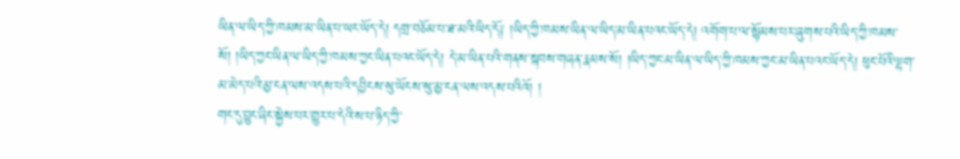ཡིན་ལ་ཡིད་ཀྱི་ཁམས་མ་ཡིན་པ་ཡང་ཡོད་དེ། དགྲ་བཅོམ་པ་ཐ་མའི་ཡིད་དོ༑ །ཡིད་ཀྱི་ཁམས་ཡིན་ལ་ཡིད་མ་ཡིན་པའང་ཡོད་དེ། འགོག་པ་ལ་སྙོམས་པར་ཞུགས་པའི་ཡིད་ཀྱི་ཁམས་སོ། །ཡིད་ཀྱང་ཡིན་ལ་ཡིད་ཀྱི་ཁམས་ཀྱང་ཡིན་པའང་ཡོད་དེ། དེ་མ་ཡིན་པའི་གནས་སྐབས་གཞན་རྣམས་སོ། །ཡིད་ཀྱང་མ་ཡིན་ལ་ཡིད་ཀྱི་ཁམས་ཀྱང་མ་ཡིན་པའང་ཡོད་དེ། ཕུང་པོའི་ལྷག་མ་མེད་པའི་མྱ་ངན་ལས་འདས་པའི་དབྱིངས་སུ་ཡོངས་སུ་མྱ་ངན་ལས་འདས་པའིའོ། །
གང་དུ་བྱུང་ཞིང་སྐྱེས་པར་གྱུར་པ་དེའི་ས་པ་ཉིད་ཀྱི་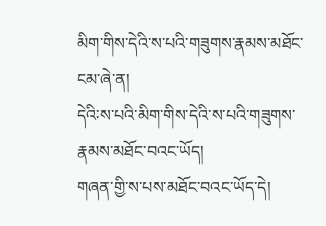མིག་གིས་དེའི་ས་པའི་གཟུགས་རྣམས་མཐོང་ངམ་ཞེ་ན།
དེའི࿒ས་པའི་མིག་གིས་དེའི་ས་པའི་གཟུགས་རྣམས་མཐོང་བའང་ཡོད།
གཞན་གྱི་ས་པས་མཐོང་བའང་ཡོད་དེ།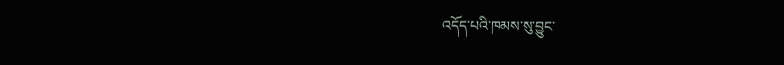འདོད་པའི་ཁམས་སུ་བྱུང་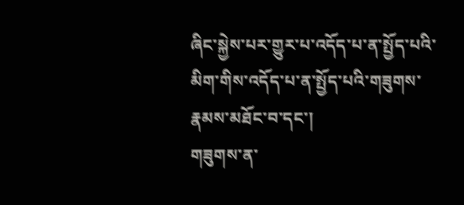ཞིང་སྐྱེས་པར་གྱུར་པ་འདོད་པ་ན་སྤྱོད་པའི་མིག་གིས་འདོད་པ་ན་སྤྱོད་པའི་གཟུགས་རྣམས་མཐོང་བ་དང་།
གཟུགས་ན་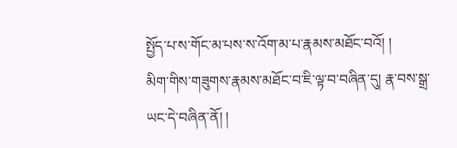སྤྱོད་པ་ས་གོང་མ་པས་ས་འོག་མ་པ་རྣམས་མཐོང་བའོ། །
མིག་གིས་གཟུགས་རྣམས་མཐོང་བ་ཇི་ལྟ་བ་བཞིན་དུ། རྣ་བས་སྒྲ་ཡང་དེ་བཞིན་ནོ། །